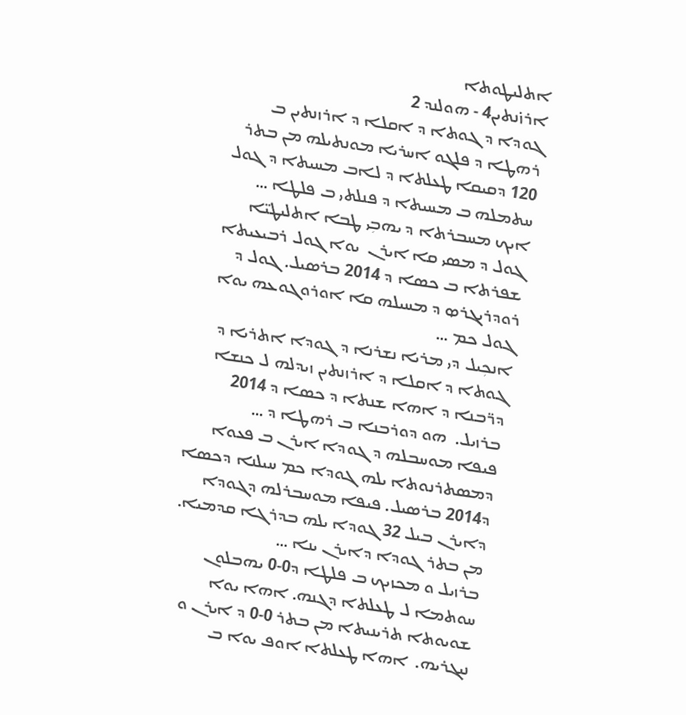ܐܬܠܝܛܘܬܐ
ܐܪܙ̇ܢܬܝܢ4 - ܗܘܠܢܕ 2
ܓܘܕܐ ܕ ܓܘܬܐ ܕ ܐܩܠܐ ܕ ܐܪܙܢܬܝܢ ܒ ܪܗܛܐ ܕ ܦܠܓܘ ܐܚܪܝܐ ܡܘܢܬܝܠܗ ܡܢ ܒܬܪ 120 ܕܩܝܩܐ ܛܥܠܬܐ ܕ ܠܐܒ ܡܚܝܬܐ ܕ ܓܘܠ ܚܬܡܠܗ ܒ ܡܚܝܬܐ ܕ ܦܢܠܬܝ ܒ ܦܠܛܐ …
ܐܝܟ ܡܚܒܪܬܐ ܕ ܝܗܒܼܝ ܛܒܐ ܐܬܠܝܛܝ̈ܐ ܓܘܠ ܕ ܡܣܝ ܩܐ ܐܝܪܢ  ܝܘܐ ܓܘܠ ܪܒܝܥܝܬܐ ܫܦܪܬܐ ܒ ܟܣܐ ܕ 2014 ܒܪܤܝܠ. ܓܘܠ ܕ ܪܘܕܪܝܓܪܤ ܕ ܡܚܝܠܗ ܩܐ ܐܘܪܘܓܘܥܗ ܝܘܐ ܓܘܠ ܟܡ …
ܐܢܟܼܝܠ ܕܝ ܡܪܝܐ ܢܫܪܢܐ ܕ ܓܘܕܐ ܐܬܪܝܐ ܕ ܓܘܬܐ ܕ ܐܩܠܐ ܕ ܐܪܙܢܬܝܢ ܙܝܕܠܗ ܠ ܟܢܫܐ ܕܪ̈ܒܢܐ ܕ ܐܗܐ ܫܢܬܐ ܕ ܟܣܐ ܕ 2014 ܒܪܙܝܠ.  ܗܘ ܕܘܪܒܢܐ ܒ ܪܗܛܐ ܕ …
ܦܝܦܐ ܡܘܚܒܠܗ ܕ ܓܘܕܐ ܐܝܪܢ ܒ ܦܥܘܐ ܕܡܣܬܪܢܘܬܐ ܝܠܗ ܓܘܕܐ ܟܡ ܚܝܠܢܐ ܕܟܣܐ ܕ2014 ܒܪܤܝܠ. ܦܝܦܐ ܡܘܚܒܪܠܗ ܕܓܘܕܐ ܕܐܝܪܢ ܒܝܠ 32 ܓܘܕܐ ܝܠܗ ܒܕܪܓܐ ܩܕܡܝܐ. ܡܢ ܒܬܪ ܓܘܕܐ ܕܐܝܪܢ ܝܢܐ …
ܒܪܙܝܠ ܘ ܡܟܙܝܟ ܒ ܦܠܛܐ ܕ0-0 ܝܗܒܠܘܢ ܚܘܬܡܐ ܠ ܛܥܠܬܐ ܕܓܢܗ. ܐܗܐ ܝܘܐ ܫܘܝܘܬܐ ܬܪܝܢܝܬܐ ܡܢ ܒܬܪ 0-0 ܕ ܐܝܪܢ ܘ ܢܝܓܪܝܗ.  ܐܗܐ ܛܥܠܬܐ ܐܘܦ ܝܘܐ ܒ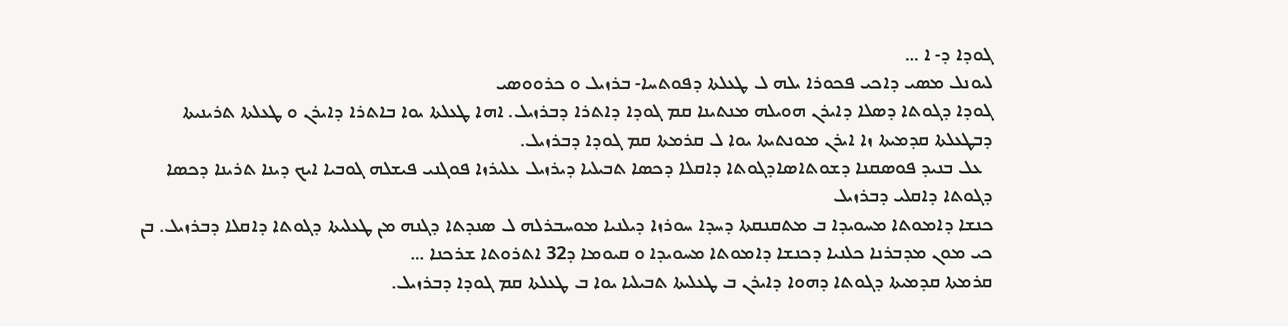ܓܘܕܐ ܕ- ܐ …
ܠܝܘܢܠ ܡܣܝ ܕܐܟܝ ܦܟܘܪܐ ܝܠܗ ܠ ܛܥܠܬܐ ܕܦܘܬܚܐ- ܒܪܙܝܠ ܘ ܟܪܘܘܣܝ
ܓܘܕܐ ܕܓܘܬܐ ܕܣܠܐ ܕܐܝܪܢ ܗܘܝܠܗ ܡܢܬܝܢܐ ܩܡ ܓܘܕܐ ܕܐܬܪܐ ܕܒܪܙܝܠ. ܐܗܐ ܛܥܠܬܐ ܝܘܐ ܒܐܬܪܐ ܕܐܝܪܢ ܘ ܛܥܠܬܐ ܬܪܝܢܝܬܐ ܕܒܛܥܠܬܐ ܩܕܡܝܬܐ ܙܐ ܐܝܪܢ ܡܘܢܬܝܬܐ ܝܘܐ ܠ ܩܪܡܬܐ ܩܡ ܓܘܕܐ ܕܒܪܙܝܠ.
  ܥܠ ܒܢܝܕ ܦܘܣܩܢܐ ܕܫܘܬܐܣܐܕܓܘܬܐ ܕܐܩܠܐ ܕܟܣܐ ܬܒܝܠܝܐ ܕܝܪܙܝܠ ܥܠܝܪܙܐ ܦܘܓܢܝ ܦܝܫܠܗ ܓܘܒܝܐ ܐܝܟ ܕܝܢܐ ܬܪܝܢܐ ܕܟܣܐ ܕܓܘܬܐ ܕܐܩܠܝ ܕܒܪܙܝܠ
ܟܢܫܐ ܕܐܡܘܬܐ ܡܚܘܝܕܐ ܒ ܡܬܩܢܩܬܐ ܕܚܕܐ ܚܘܪܙܐ ܕܝܠܢܝܐ ܡܘܚܒܪܠܗ ܠ ܣܢܕܬܐ ܕܓܢܗ ܡܢ ܛܥܠܝܬܐ ܕܓܘܬܐ ܕܐܩܠܐ ܕܒܪܙܝܠ. ܒܢ ܟܝ ܡܘܢ ܡܕܒܪܢܐ ܟܠܢܝܐ ܕܟܢܫܐ ܕܐܡܘܬܐ ܡܚܘܝܕܐ ܘ ܩܝܘܡܐ ܕ32 ܐܬܪܘܬܐ ܫܪܟܢܐ …
ܩܪܡܬܐ ܩܕܡܝܬܐ ܕܓܘܬܐ ܕܗܘܐ ܕܐܝܪܢ ܒ ܛܥܠܝܬܐ ܬܒܝܠܝܐ ܝܘܐ ܒ ܛܥܠܬܐ ܩܡ ܓܘܕܐ ܕܒܪܙܝܠ.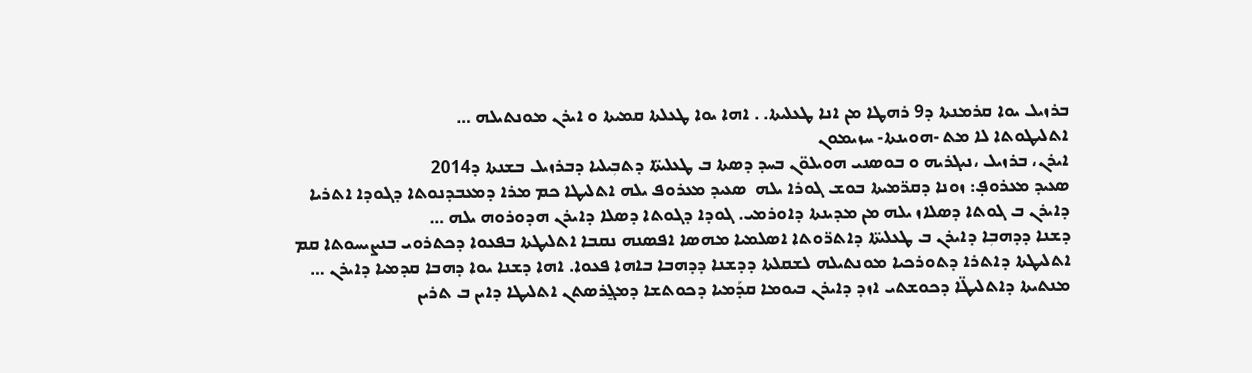ܒܪܙܝܠ ܝܘܐ ܩܪܡܢܬܐ ܕ9 ܪܗܛܐ ܡܢ ܐܢܐ ܛܥܠܝܬܐ. . ܐܗܐ ܝܘܐ ܛܥܠܬܐ ܩܡܝܬܐ ܘ ܐܝܪܢ ܡܘܢܬܝܠܗ …
ܐܬܠܝܛܘܬܐ ܠܐ ܡܬ -ܗܘܝܢܬܐ- ܚܙܝܡܘܢ
ܐܝܪܢ، ܒܪܙܝܠ ،ܢܝܓܪܝܗ ܘ ܒܘܣܢܝ ܗܘܝܠܘ̈ܢ ܒܚܕ ܕܣܬܐ ܒ ܛܥܠܝܬ̈ܐ ܕܬܒܼܝܠܝܐ ܕܒܪܙܝܠ ܒܫܢܬܐ ܕ2014
ܣܥܝܕ ܡܥܪܘܦ̣: ܙܘܢܐ ܕܩܪ̈ܡܝܬܐ ܒܘܫ ܓܘܪܐ ܝܠܗ  ܣܥܝܕ ܡܥܪܘܦ ܝܠܗ ܐܬܠܝܛܐ ܟܡ ܡܪܐ ܕܡܥܒܕܢܘܬܐ ܕܓܘܕܐ ܐܬܪܝܐ ܕܐܝܪܢ ܒ ܓܘܬܐ ܕܣܠܐܙ ܝܠܗ ܡܢ ܡܕܝܢܬܐ ܕܐܘܪܡܝ. ܓܘܕܐ ܕܓܘܬܐ ܕܣܠܐ ܕܐܝܪܢ ܗܕܘܪܘܗ ܝܠܗ …
ܕܫܢܐ ܕܕܗܒܼܐ ܕܐܝܪܢ ܒ ܛܥܠܝܬ̈ܐ ܕܐܬܪ̈ܘܬܐ ܐܣܠܡܝܐ ܡܗܣܐ ܐܦܣܢܗ ܢܩܒܐ ܐܬܠܝܛܬܐ ܒܦܥܘܐ ܕܟܬܪܘܝ ܒܢܨܝܚܘܬܐ ܩܡ ܐܬܠܝܛܬܐ ܕܐܬܪܐ ܕܬܘܪܟܝܐ ܡܘܢܬܝܠܗ ܠܫܩܠܬܐ ܕܕܫܢܐ ܕܕܗܒܐ ܒܐܗܐ ܦܥܘܐ. ܐܗܐ ܕܫܢܐ ܝܘܐ ܕܗܒܐ ܩܕܡܝܐ ܕܐܝܪܢ …
ܡܢܬܝܬܐ ܕܐܬܠܝܛ̈ܐ ܕܟܘܫܬܝ ܐܙܕ ܕܐܝܪܢ ܒܝܘܡܐ ܩܕܰܡܝܐ ܕܟܘܬܫܐ ܕܡܓ̰ܪܣܬܢ ܐܬܠܝܛܐ ܕܐܝܢ ܒ ܬܪܝܢ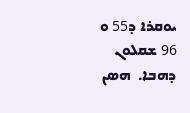ܝܘܩܪܐ ܕ55 ܘ 96 ܫܩܠܘܢ ܕܗܒܐ.  ܗܣܢ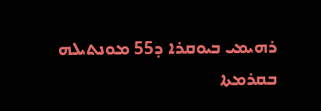ܪܗܝܡܝ ܒܝܘܩܪܐ ܕ55 ܡܘܢܬܝܠܗ ܒܩܪܡܬܐ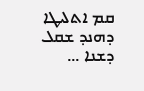ܩܡ ܐܬܠܝܛܐ ܕܗܢܕ ܫܩܠ ܕܫܢܐ …